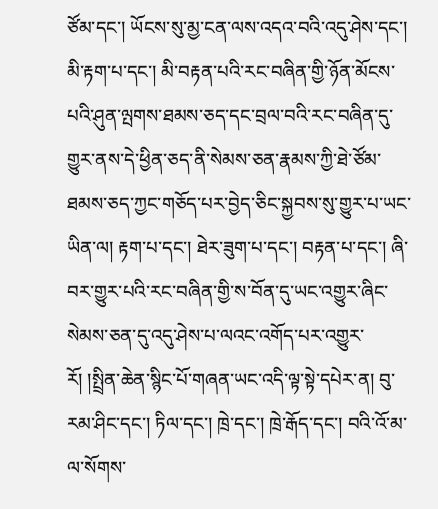ཙོམ་དང་། ཡོངས་སུ་མྱ་ངན་ལས་འདའ་བའི་འདུ་ཤེས་དང་། མི་རྟག་པ་དང་། མི་བརྟན་པའི་རང་བཞིན་གྱི་ཉོན་མོངས་པའི་ཤུན་ལྤགས་ཐམས་ཅད་དང་བྲལ་བའི་རང་བཞིན་དུ་གྱུར་ནས་དེ་ཕྱིན་ཅད་ནི་སེམས་ཅན་རྣམས་ཀྱི་ཐེ་ཙོམ་ཐམས་ཅད་ཀྱང་གཅོད་པར་བྱེད་ཅིང་སྐྱབས་སུ་གྱུར་པ་ཡང་ཡིན་ལ། རྟག་པ་དང་། ཐེར་ཟུག་པ་དང་། བརྟན་པ་དང་། ཞི་བར་གྱུར་པའི་རང་བཞིན་གྱི་ས་བོན་དུ་ཡང་འགྱུར་ཞིང་སེམས་ཅན་དུ་འདུ་ཤེས་པ་ལའང་འགོད་པར་འགྱུར་རོ། །སྤྲིན་ཆེན་སྙིང་པོ་གཞན་ཡང་འདི་ལྟ་སྟེ་དཔེར་ན། བུ་རམ་ཤིང་དང་། ཏིལ་དང་། ཁྲེ་དང་། ཁྲེ་རྒོད་དང་། བའི་འོ་མ་ལ་སོགས་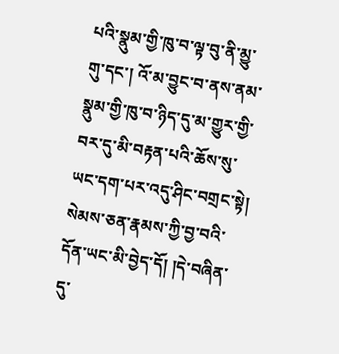པའི་སྣུམ་གྱི་ཁུ་བ་ལྟ་བུ་ནི་མྱུ་གུ་དང་། འོ་མ་བྱུང་བ་ནས་ནམ་སྣུམ་གྱི་ཁུ་བ་ཉིད་དུ་མ་གྱུར་གྱི་བར་དུ་མི་བརྟན་པའི་ཆོས་སུ་ཡང་དག་པར་འདུ་ཤིང་བགྲང་སྟེ། སེམས་ཅན་རྣམས་ཀྱི་བྱ་བའི་དོན་ཡང་མི་བྱེད་དོ། །དེ་བཞིན་དུ་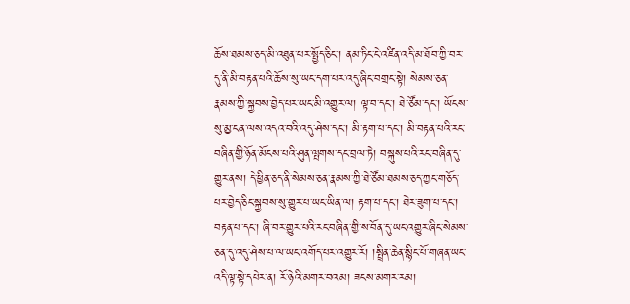ཆོས་ཐམས་ཅད་མི་འཐུན་པར་སྤྱོད་ཅིང་། ནམ་ཏིང་ངེ་འཛིན་འདི་མ་ཐོབ་ཀྱི་བར་དུ་ནི་མི་བརྟན་པའི་ཆོས་སུ་ཡང་དག་པར་འདུ་ཞིང་བགྲང་སྟེ། སེམས་ཅན་རྣམས་ཀྱི་སྐྱབས་བྱེད་པར་ཡང་མི་འགྱུར་ལ། ལྟ་བ་དང་། ཐེ་ཙོམ་དང་། ཡོངས་སུ་མྱ་ངན་ལས་འདའ་བའི་འདུ་ཤེས་དང་། མི་རྟག་པ་དང་། མི་བརྟན་པའི་རང་བཞིན་གྱི་ཉོན་མོངས་པའི་ཤུན་ལྤགས་དང་བྲལ་ཏེ། བསྐུས་པའི་རང་བཞིན་དུ་གྱུར་ནས། དེ་ཕྱིན་ཅད་ནི་སེམས་ཅན་རྣམས་ཀྱི་ཐེ་ཙོམ་ཐམས་ཅད་ཀྱང་གཅོད་པར་བྱེད་ཅིང་སྐྱབས་སུ་གྱུར་པ་ཡང་ཡིན་ལ། རྟག་པ་དང་། ཐེར་ཟུག་པ་དང་། བརྟན་པ་དང་། ཞི་བར་གྱུར་པའི་རང་བཞིན་གྱི་ས་བོན་དུ་ཡང་འགྱུར་ཞིང་སེམས་ཅན་དུ་འདུ་ཤེས་པ་ལ་ཡང་འགོད་པར་འགྱུར་རོ། །སྤྲིན་ཆེན་སྙིང་པོ་གཞན་ཡང་འདི་ལྟ་སྟེ་དཔེར་ན། རོ་ཉེའི་མགར་བའམ། ཟངས་མགར་རམ།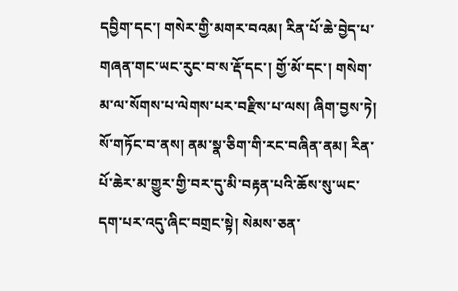དབྱིག་དང་། གསེར་གྱི་མགར་བའམ། རིན་པོ་ཆེ་བྱེད་པ་གཞན་གང་ཡང་རུང་བ་ས་རྡོ་དང་། གྱོ་མོ་དང་། གསེག་མ་ལ་སོགས་པ་ལེགས་པར་བརྫིས་པ་ལས། ཞིག་བྱས་ཏེ། སོ་གཏོང་བ་ནས། ནམ་སྣ་ཅིག་གི་རང་བཞིན་ནམ། རིན་པོ་ཆེར་མ་གྱུར་གྱི་བར་དུ་མི་བརྟན་པའི་ཆོས་སུ་ཡང་དག་པར་འདུ་ཞིང་བགྲང་སྟེ། སེམས་ཅན་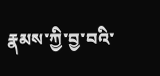རྣམས་ཀྱི་བྱ་བའི་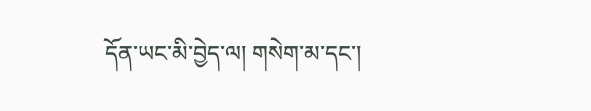དོན་ཡང་མི་བྱེད་ལ། གསེག་མ་དང་།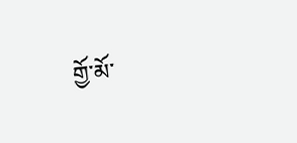གྱོ་མོ་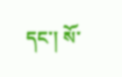དང་། སོ་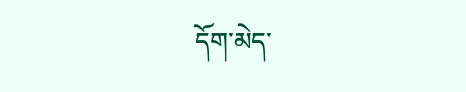དོག་མེད་